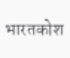भारतकोश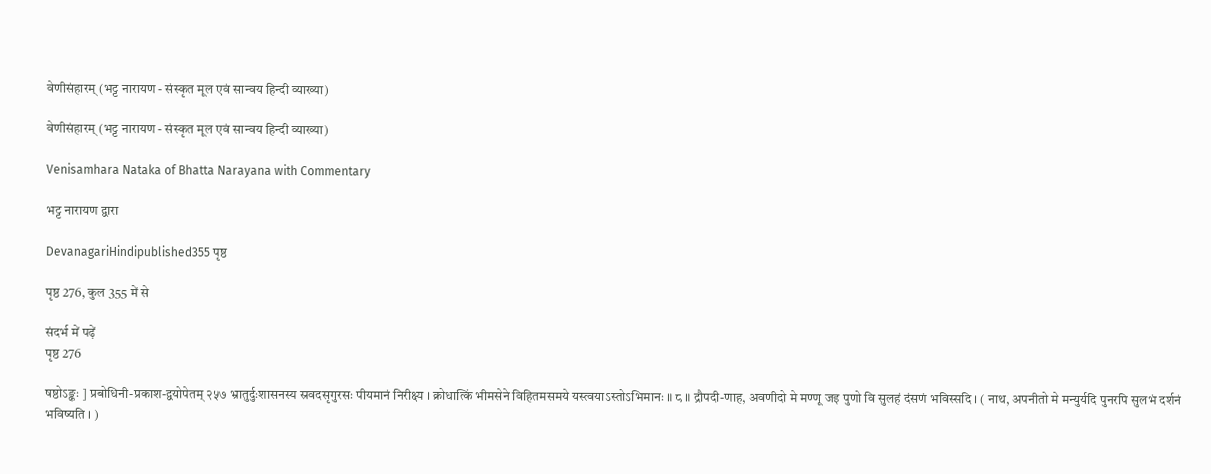वेणीसंहारम् (भट्ट नारायण - संस्कृत मूल एवं सान्वय हिन्दी व्याख्या)

वेणीसंहारम् (भट्ट नारायण - संस्कृत मूल एवं सान्वय हिन्दी व्याख्या)

Venisamhara Nataka of Bhatta Narayana with Commentary

भट्ट नारायण द्वारा

DevanagariHindipublished355 पृष्ठ

पृष्ठ 276, कुल 355 में से

संदर्भ में पढ़ें
पृष्ठ 276

षष्ठोऽङ्कः ] प्रबोधिनी-प्रकाश-द्वयोपेतम् २५७ भ्रातुर्दुःशासनस्य स्रवदसृगुरसः पीयमानं निरीक्ष्य । क्रोधात्किं भीमसेने विहितमसमये यस्त्वयाऽस्तोऽभिमानः ॥ ८ ॥ द्रौपदी-णाह, अवणीदो मे मण्णू जइ पुणो वि सुलहं दंसणं भविस्सदि । ( नाथ, अपनीतो मे मन्युर्यदि पुनरपि सुलभं दर्शनं भविष्यति । )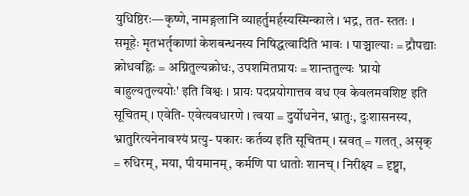युधिष्ठिरः—कृष्णे, नामङ्गलानि व्याहर्तुमर्हस्यस्मिन्काले । भद्र, तत- स्ततः । समूहेः मृतभर्तृकाणां केशबन्धनस्य निषिद्धत्वादिति भावः । पाञ्चाल्याः = द्रौपद्याः क्रोधवह्निः = अग्नितुल्यक्रोधः, उपशमितप्रायः = शान्ततुल्यः 'प्रायो बाहुल्यतुल्ययोः' इति विश्वः । प्रायः पदप्रयोगात्तव वध एव केवलमवशिष्ट इति सूचितम् । एवेति- एवेत्यवधारणे । त्वया = दुर्योधनेन, भ्रातुः, दुःशासनस्य, भ्रातुरित्यनेनावश्यं प्रत्यु- पकारः कर्तव्य इति सूचितम् । स्रवत् = गलत्, असृक् = रुधिरम्, मया, पीयमानम्, कर्मणि पा धातोः शानच् । निरीक्ष्य = दृष्ट्वा,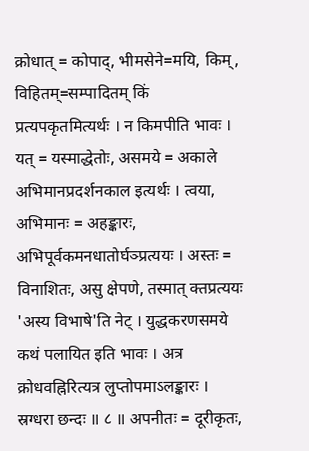क्रोधात् = कोपाद्, भीमसेने=मयि, किम्, विहितम्=सम्पादितम् किं प्रत्यपकृतमित्यर्थः । न किमपीति भावः । यत् = यस्माद्धेतोः, असमये = अकाले अभिमानप्रदर्शनकाल इत्यर्थः । त्वया, अभिमानः = अहङ्कारः, अभिपूर्वकमनधातोर्घञ्प्रत्ययः । अस्तः = विनाशितः, असु क्षेपणे, तस्मात् क्तप्रत्ययः 'अस्य विभाषे'ति नेट् । युद्धकरणसमये कथं पलायित इति भावः । अत्र क्रोधवह्निरित्यत्र लुप्तोपमाऽलङ्कारः । स्रग्धरा छन्दः ॥ ८ ॥ अपनीतः = दूरीकृतः,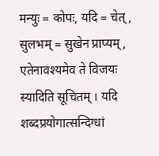मन्युः = कोपः, यदि = चेत्, सुलभम् = सुखेन प्राप्यम्, एतेनावश्यमेव ते विजयः स्यादिति सूचितम् । यदि शब्दप्रयोगात्सन्दिग्धां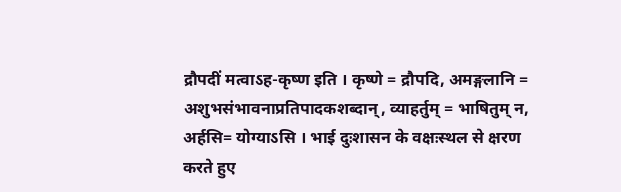द्रौपदीं मत्वाऽह-कृष्ण इति । कृष्णे = द्रौपदि, अमङ्गलानि = अशुभसंभावनाप्रतिपादकशब्दान्, व्याहर्तुम् = भाषितुम् न, अर्हसि= योग्याऽसि । भाई दुःशासन के वक्षःस्थल से क्षरण करते हुए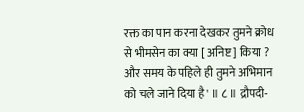रक्त का पान करना देखकर तुमने क्रोध से भीमसेन का क्या [ अनिष्ट ] किया ? और समय के पहिले ही तुमने अभिमान को चले जाने दिया है' ॥ ८ ॥ द्रौपदी-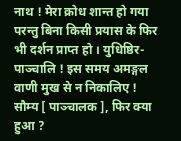नाथ ! मेरा क्रोध शान्त हो गया परन्तु बिना किसी प्रयास के फिर भी दर्शन प्राप्त हो । युधिष्ठिर-पाञ्चालि ! इस समय अमङ्गल वाणी मुख से न निकालिए ! सौम्य [ पाञ्चालक ], फिर क्या हुआ ?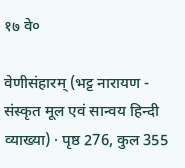१७ वे०

वेणीसंहारम् (भट्ट नारायण - संस्कृत मूल एवं सान्वय हिन्दी व्याख्या) · पृष्ठ 276, कुल 355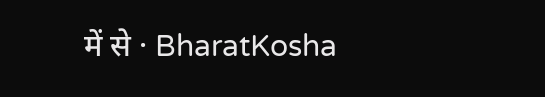में से · BharatKosha